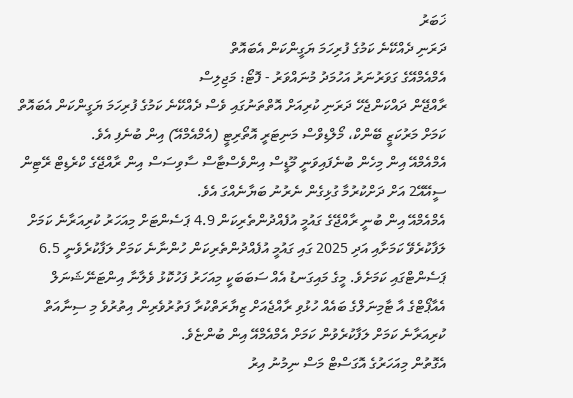ޚަބަރު
ދަރަނި ދެއްކޭނެ ކަމުގެ ފުރިހަމަ ޔަގީންކަން އެބައޮތް
އެމްއެމްއޭގެ ގަވަރުނަރު އަހުމަދު މުނައްވަރު - ފޮޓޯ: މަޖިލިސް
ރާއްޖޭން ދައްކަންޖެހޭ ދަރަނި ކުރިއަށް އޮތްތަނުގައި ވެސް ދެއްކޭނެ ކަމުގެ ފުރިހަމަ ޔަގީންކަން އެބައޮތް ކަމަށް މަރުކަޒީ ބޭންކް، މޯލްޑިވްސް މަނިޓަރީ އޮތޯރިޓީ (އެމްއެމްއޭ) އިން ބުނެފި އެވެ.
އެމްއެމްއޭ އިން މިހެން ބުނެފައިވަނީ މޫޑީސް އިންވެސްޓާސް ސާވިސަސް އިން ރާއްޖޭގެ ކްރެޑިޓް ރޭޓިން ސީއޭއޭ2 އަށް ދަށްކުރުމާ ގުޅިގެން ނެރުނު ބަޔާނެއްގަ އެވެ.
އެމްއެމްއޭ އިން ބުނީ ރާއްޖޭގެ ގައުމީ އުފެއްދުންތެރިކަން 4.9 ޕަސެންޓަށް މިއަހަރު ކުރިއަރާނެ ކަމަށް ލަފާކުރެވޭ ކަމަށާއި އަދި 2025 ގައި ގައުމީ އުފެއްދުންތެރިކަން ހުންނާނެ ކަމަށް ލަފާކުރެވެނީ 6.5 ޕަސެންޓްގައި ކަމަށެވެ. މީގެ މައިގަނޑު އެއް ސަބަބަކީ މިއަހަރު ފަހުކޮޅު ވެލާނާ އިންޓަނޭޝަނަލް އެއާޕޯޓްގެ އާ ޓާމިނަލްގެ ބައެއް ހުޅުވި ރާއްޖެއަށް ޒިޔާރަތްކުރާ ފަތުރުވެރިން އިތުރުވެ މި ސިނާއަތް ކުރިއަރާނެ ކަމަށް ލަފާކުރެވުން ކަމަށް އެމްއެމްއޭ އިން ބުންޏެވެ.
އެގޮތުން މިއަހަރުގެ އޮގަސްޓް މަސް ނިމުނު އިރު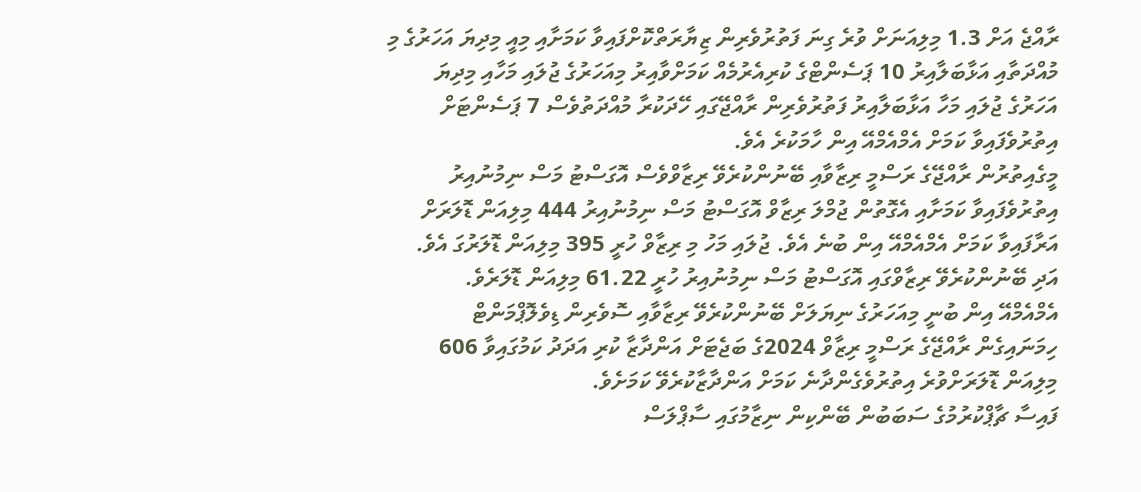ރާއްޖެ އަށް 1.3 މިލިއަނަށް ވުރެ ގިނަ ފަތުރުވެރިން ޒިޔާރަތްކޮށްފައިވާ ކަމަށާއި މިއީ މިދިޔަ އަހަރުގެ މި މުއްދަތާއި އަޅާބަލާއިރު 10 ޕަސެންޓްގެ ކުރިއެރުމެއް ކަމަށްވާއިރު މިއަހަރުގެ ޖުލައި މަހާއި މިދިޔަ އަހަރުގެ ޖުލައި މަހާ އަޅާބަލާއިރު ފަތުރުވެރިން ރާއްޖޭގައި ހޭދަކުރާ މުއްދަތުވެސް 7 ޕަސެންޓަށް އިތުރުވެފައިވާ ކަމަށް އެމްއެމްއޭ އިން ހާމަކުރެ އެވެ.
މީގެއިތުރުން ރާއްޖޭގެ ރަސްމީ ރިޒާވާއި ބޭނުންކުރެވޭ ރިޒާވްވެސް އޮގަސްޓު މަސް ނިމުނުއިރު އިތުރުވެފައިވާ ކަމަށާއި އެގޮތުން ޖުމްލަ ރިޒާވް އޮގަސްޓު މަސް ނިމުނުއިރު 444 މިލިއަން ޑޮލަރަށް އަރާފައިވާ ކަމަށް އެމްއެމްއޭ އިން ބުނެ އެވެ. ޖުލައި މަހު މި ރިޒާވް ހުރީ 395 މިލިއަން ޑޮލަރުގަ އެވެ. އަދި ބޭނުންކުރެވޭ ރިޒާވްގައި އޮގަސްޓު މަސް ނިމުނުއިރު ހުރީ 61.22 މިލިއަން ޑޮލަރެވެ.
އެމްއެމްއޭ އިން ބުނީ މިއަހަރުގެ ނިޔަލަށް ބޭނުންކުރެވޭ ރިޒާވާއި ސޮވެރިން ޑިވެލޮޕްމަންޓް ހިމަނައިގެން ރާއްޖޭގެ ރަސްމީ ރިޒާވް 2024ގެ ބަޖެޓަށް އަންދާޒާ ކުރި އަދަދު ކަމުގައިވާ 606 މިލިއަން ޑޮލަރަށްވުރެ އިތުރުވެގެންދާނެ ކަމަށް އަންދާޒާކުރެވޭ ކަމަށެވެ.
ފައިސާ ޗާޕްކުރުމުގެ ސަބަބުން ބޭންކިން ނިޒާމުގައި ސާޕްލަސް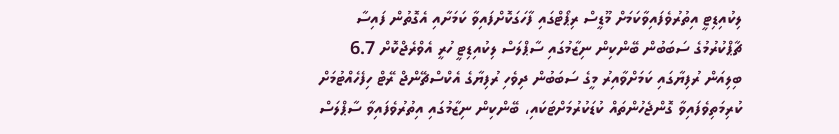ލިކުއިޑިޓީ އިތުރުވެފައިވާކަމަށް މޫޑީސް ރިޕޯޓްގައި ފާހަގަކޮށްފައިވާ ކަމަށާއި އެގޮތުން ފައިސާ ޗާޕްކުރުމުގެ ސަބަބުން ބޭންކިން ނިޒާމުގައި ސާޕްލަސް ލިކުއިޑިޓީ ހުރީ އެވްރެޖްކޮށް 6.7 ބިލިއަން ރުފިޔާގައި ކަމަށްވާއިރު މީގެ ސަބަބުން ދިވެހި ރުފިޔާގެ އެކްސްޗޭންޖް ރޭޓް ހިފެހެއްޓުމަށް ކުރިމަތިވެފައިވާ ގޮންޖެހުންތައް ކުޑަކުރުމަށްޓަކައި، ބޭންކިން ނިޒާމުގައި އިތުރުވެފައިވާ ސާޕްލަސް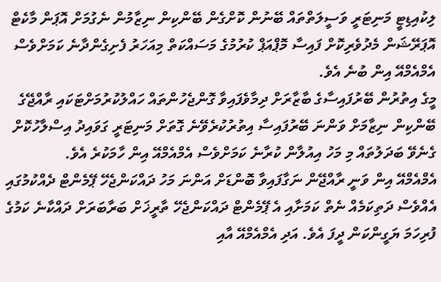ލިކުއިޑިޓީ މަނިޓަރީ ވަސީލަތްތައް ބޭނުން ކޮށްގެން ބޭންކިން ނިޒާމުން ނެގުމަށް އޮޕަން މާކެޓް އޮޕަރޭޝަން މެދުވެރިކޮށް ފައިސާ މޮޕްއަޕް ކުރުމުގެ މަސައްކަތް މިއަހަރު ފެށިގެންދާނެ ކަމަށްވެސް އެމްއެމްއޭ އިން ބުނެ އެވެ.
މީގެ އިތުރުން ބޭރުފައިސާގެ ބާޒާރަށް ދިމާވެފައިވާ ގޮންޖެހުންތައް ހައްލުކުރުމަށްޓަކައި ރާއްޖޭގެ ބޭންކިން ނިޒާމަށް ވަންނަ ބޭރުފައިސާ އިތުރުކުރެވޭނެ ގޮތަށް މަނިޓަރީ ގަވައިދު އިސްލާހުކޮށް ގެނެވޭ ބަދަލުތައް މި މަހު އިއުލާން ކުރާނެ ކަމަށްވެސް އެމްއެމްއޭ އިން ހާމަކުރެ އެވެ.
އެމްއެމްއޭ އިން ވަނީ ރާއްޖޭން ނަގާފައިވާ ބޮންޑަށް އަންނަ މަހު ދައްކަންޖެހޭ ޕޭމެންޓް ދެއްކުމުގައި އެއްވެސް ދަތިކަމެއް ނެތް ކަމަށާއި އެ ޕޭމެންޓް ދައްކަންޖެހޭ ތާރީޚަށް ބަރާބަރަށް ދައްކާނެ ކަމުގެ ފުރިހަމަ ޔަގީންކަން ދީފަ އެވެ. އަދި އެމްއެމްއޭ އާއި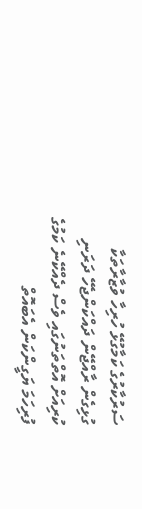ސަރުކާރުގެ ކަމާގުޅޭ ހުރިހާ ވުޒާރާތަކާ ގުޅިގެން ރާއްޖޭން ދައްކަންޖެހޭ ދަރަނި ކުރިއަށް އޮތްތަނުގައި ވެސް ދެއްކޭނެ ކަމުގެ ފުރިހަމަ ޔަގީންކަން އެބައޮތް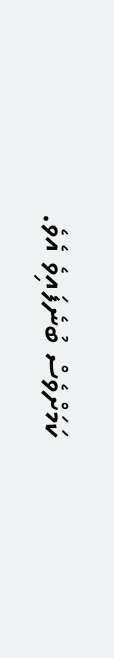ކަމަށްވެސް ބުނެފައިވެ އެވެ.